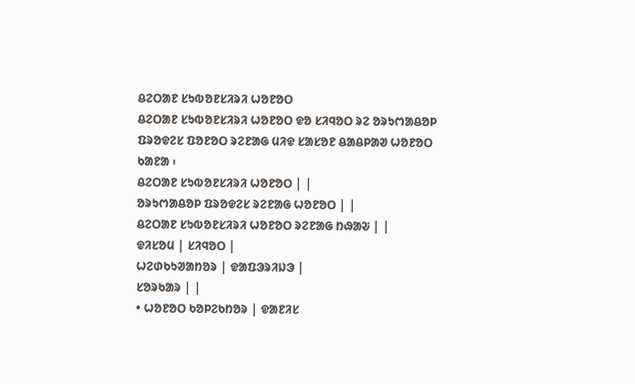ᱪᱮᱛᱟᱱ ᱥᱩᱵᱚᱱᱥᱤᱨᱤ ᱦᱚᱱᱚᱛ
ᱪᱮᱛᱟᱱ ᱥᱩᱵᱚᱱᱥᱤᱨᱤ ᱦᱚᱱᱚᱛ ᱫᱚ ᱥᱤᱧᱚᱛ ᱨᱮ ᱚᱨᱩᱬᱟᱪᱚᱞ ᱯᱨᱚᱫᱮᱥ ᱯᱚᱱᱚᱛ ᱨᱮᱱᱟᱜ ᱢᱤᱫ ᱥᱟᱥᱚᱱ ᱪᱟᱪᱞᱟᱣ ᱦᱚᱱᱚᱛ ᱠᱟᱱᱟ ᱾
ᱪᱮᱛᱟᱱ ᱥᱩᱵᱚᱱᱥᱤᱨᱤ ᱦᱚᱱᱚᱛ | |
ᱚᱨᱩᱬᱟᱪᱚᱞ ᱯᱨᱚᱫᱮᱥ ᱨᱮᱱᱟᱜ ᱦᱚᱱᱚᱛ | |
ᱪᱮᱛᱟᱱ ᱥᱩᱵᱚᱱᱥᱤᱨᱤ ᱦᱚᱱᱚᱛ ᱨᱮᱱᱟᱜ ᱴᱷᱟᱶ | |
ᱫᱤᱥᱚᱢ | ᱥᱤᱧᱚᱛ |
ᱦᱮᱰᱠᱩᱣᱟᱴᱚᱨ | ᱫᱟᱯᱳᱨᱤᱡᱳ |
ᱥᱚᱨᱠᱟᱨ | |
• ᱦᱚᱱᱚᱛ ᱠᱚᱞᱮᱠᱴᱚᱨ | ᱫᱟᱱᱤᱥ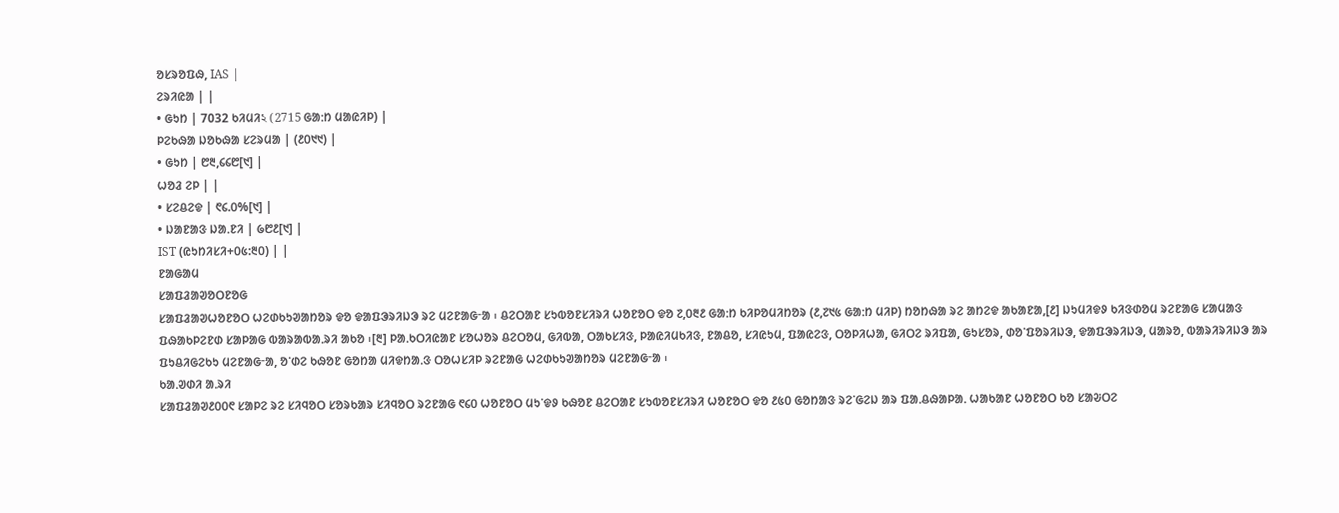ᱚᱥᱨᱚᱯᱷ, IAS |
ᱮᱨᱤᱭᱟ | |
• ᱜᱩᱴ | 7032 ᱠᱤᱢᱤ২ (2715 ᱜᱟᱺᱴ ᱢᱟᱭᱤᱞ) |
ᱞᱮᱠᱷᱟ ᱡᱚᱠᱷᱟ ᱥᱮᱨᱢᱟ | (᱒᱐᱑᱑) |
• ᱜᱩᱴ | ᱘᱓,᱔᱔᱘[᱑] |
ᱦᱚᱲ ᱮᱞ | |
• ᱥᱮᱪᱮᱫ | ᱖᱔.᱐%[᱑] |
• ᱡᱟᱱᱟᱝ ᱡᱟᱹᱱᱤ | ᱙᱘᱒[᱑] |
IST (ᱭᱩᱴᱤᱥᱤ+᱐᱕:᱓᱐) | |
ᱱᱟᱜᱟᱢ
ᱥᱟᱯᱲᱟᱣᱚᱛᱱᱚᱜ
ᱥᱟᱯᱲᱟᱣᱦᱚᱱᱚᱛ ᱦᱮᱰᱠᱩᱣᱟᱴᱚᱨ ᱫᱚ ᱫᱟᱯᱳᱨᱤᱡᱳ ᱨᱮ ᱢᱮᱱᱟᱜᱼᱟ ᱾ ᱪᱮᱛᱟᱱ ᱥᱩᱵᱚᱱᱥᱤᱨᱤ ᱦᱚᱱᱚᱛ ᱫᱚ ᱗,᱐᱓᱒ ᱜᱟᱺᱴ ᱠᱤᱞᱚᱢᱤᱴᱚᱨ (᱒,᱗᱑᱕ ᱜᱟᱺᱴ ᱢᱤᱞ) ᱴᱚᱴᱷᱟ ᱨᱮ ᱟᱴᱮᱫ ᱟᱠᱟᱱᱟ,[᱒] ᱡᱩᱢᱤᱫᱽ ᱠᱤᱝᱰᱚᱢ ᱨᱮᱱᱟᱜ ᱥᱟᱢᱟᱝ ᱯᱷᱟᱠᱞᱮᱱᱰ ᱥᱟᱞᱟᱜ ᱵᱟᱨᱟᱵᱟᱹᱨᱤ ᱟᱠᱚ ᱾[᱓] ᱞᱟᱹᱠᱛᱤᱭᱟᱱ ᱥᱚᱦᱚᱨ ᱪᱮᱛᱚᱢ, ᱜᱤᱵᱟ, ᱛᱟᱠᱥᱤᱝ, ᱞᱟᱭᱤᱢᱠᱤᱝ, ᱱᱟᱪᱚ, ᱥᱤᱭᱩᱢ, ᱯᱟᱭᱮᱝ, ᱛᱚᱞᱤᱦᱟ, ᱜᱤᱛᱮ ᱨᱤᱯᱟ, ᱜᱩᱥᱚᱨ, ᱰᱚᱸᱯᱚᱨᱤᱡᱳ, ᱫᱟᱯᱳᱨᱤᱡᱳ, ᱢᱟᱨᱚ, ᱵᱟᱨᱤᱨᱤᱡᱳ ᱟᱨ ᱯᱩᱪᱤᱜᱮᱠᱩ ᱢᱮᱱᱟᱜᱼᱟ, ᱚᱸᱰᱮ ᱠᱷᱚᱱ ᱜᱚᱴᱟ ᱢᱤᱫᱴᱟᱹᱝ ᱛᱚᱦᱥᱤᱞ ᱨᱮᱱᱟᱜ ᱦᱮᱰᱠᱩᱣᱟᱴᱚᱨ ᱢᱮᱱᱟᱜᱼᱟ ᱾
ᱠᱟᱹᱣᱰᱤ ᱟᱹᱨᱤ
ᱥᱟᱯᱲᱟᱣ᱒᱐᱐᱖ ᱥᱟᱞᱮ ᱨᱮ ᱥᱤᱧᱚᱛ ᱥᱚᱨᱠᱟᱨ ᱥᱤᱧᱚᱛ ᱨᱮᱱᱟᱜ ᱖᱔᱐ ᱦᱚᱱᱚᱛ ᱢᱩᱸᱫᱽ ᱠᱷᱚᱱ ᱪᱮᱛᱟᱱ ᱥᱩᱵᱚᱱᱥᱤᱨᱤ ᱦᱚᱱᱚᱛ ᱫᱚ ᱒᱕᱐ ᱜᱚᱴᱟᱝ ᱨᱮᱸᱜᱮᱡ ᱟᱨ ᱯᱟᱹᱪᱷᱟᱞᱟᱹ ᱦᱟᱠᱟᱱ ᱦᱚᱱᱚᱛ ᱠᱚ ᱥᱟᱶᱛᱮ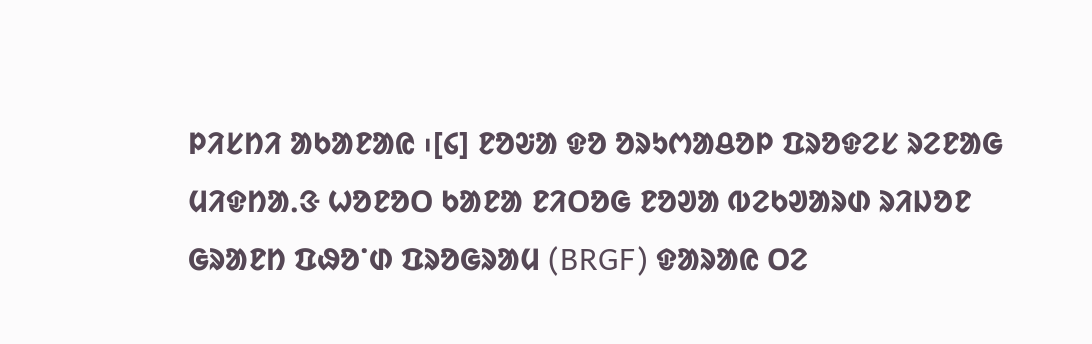ᱞᱤᱥᱴᱤ ᱟᱠᱟᱱᱟᱭ ᱾[᱔] ᱱᱚᱶᱟ ᱫᱚ ᱚᱨᱩᱬᱟᱪᱚᱞ ᱯᱨᱚᱫᱮᱥ ᱨᱮᱱᱟᱜ ᱢᱤᱫᱴᱟᱹᱝ ᱦᱚᱱᱚᱛ ᱠᱟᱱᱟ ᱱᱤᱛᱚᱜ ᱱᱚᱣᱟ ᱵᱮᱠᱣᱟᱨᱰ ᱨᱤᱡᱚᱱ ᱜᱨᱟᱱᱴ ᱯᱷᱚᱸᱰ ᱯᱨᱚᱜᱨᱟᱢ (BRGF) ᱫᱟᱨᱟᱭ ᱛᱮ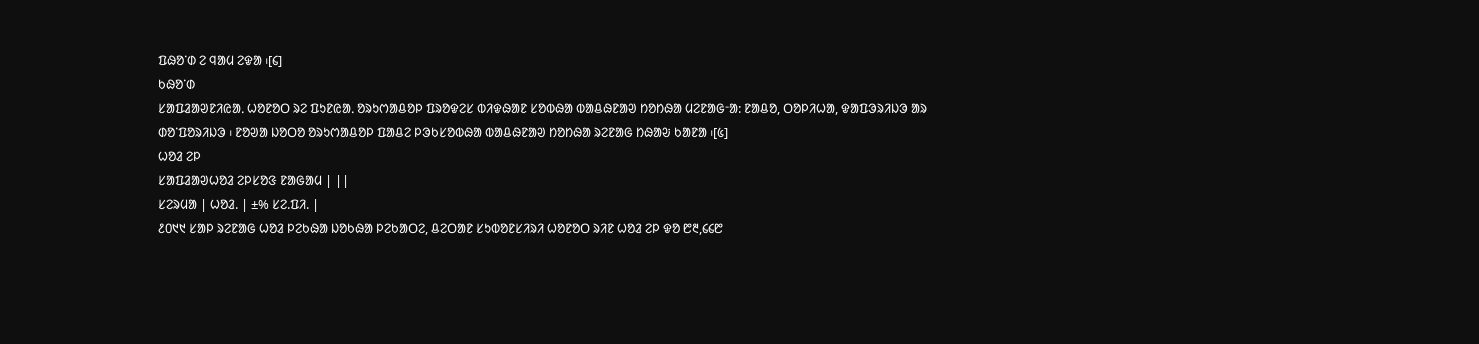ᱯᱷᱚᱸᱰ ᱮ ᱧᱟᱢ ᱮᱫᱟ ᱾[᱔]
ᱠᱷᱚᱸᱰ
ᱥᱟᱯᱲᱟᱣᱱᱤᱭᱟᱹ ᱦᱚᱱᱚᱛ ᱨᱮ ᱯᱩᱱᱭᱟᱹ ᱚᱨᱩᱬᱟᱪᱚᱞ ᱯᱨᱚᱫᱮᱥ ᱵᱤᱫᱷᱟᱱ ᱥᱚᱵᱷᱟ ᱵᱟᱪᱷᱱᱟᱣ ᱴᱚᱴᱷᱟ ᱢᱮᱱᱟᱜᱼᱟ: ᱱᱟᱪᱚ, ᱛᱚᱞᱤᱦᱟ, ᱫᱟᱯᱳᱨᱤᱡᱳ ᱟᱨ ᱰᱚᱸᱯᱚᱨᱤᱡᱳ ᱾ ᱱᱚᱣᱟ ᱡᱚᱛᱚ ᱚᱨᱩᱬᱟᱪᱚᱞ ᱯᱟᱪᱮ ᱞᱳᱠᱥᱚᱵᱷᱟ ᱵᱟᱪᱷᱱᱟᱣ ᱴᱚᱴᱷᱟ ᱨᱮᱱᱟᱜ ᱴᱷᱟᱶ ᱠᱟᱱᱟ ᱾[᱕]
ᱦᱚᱲ ᱮᱞ
ᱥᱟᱯᱲᱟᱣᱦᱚᱲ ᱮᱞᱥᱚᱝ ᱱᱟᱜᱟᱢ | ||
ᱥᱮᱨᱢᱟ | ᱦᱚᱲ. | ±% ᱥᱮ.ᱯᱤ. |
᱒᱐᱑᱑ ᱥᱟᱞ ᱨᱮᱱᱟᱜ ᱦᱚᱲ ᱞᱮᱠᱷᱟ ᱡᱚᱠᱷᱟ ᱞᱮᱠᱟᱛᱮ, ᱪᱮᱛᱟᱱ ᱥᱩᱵᱚᱱᱥᱤᱨᱤ ᱦᱚᱱᱚᱛ ᱨᱤᱱ ᱦᱚᱲ ᱮᱞ ᱫᱚ ᱘᱓,᱔᱔᱘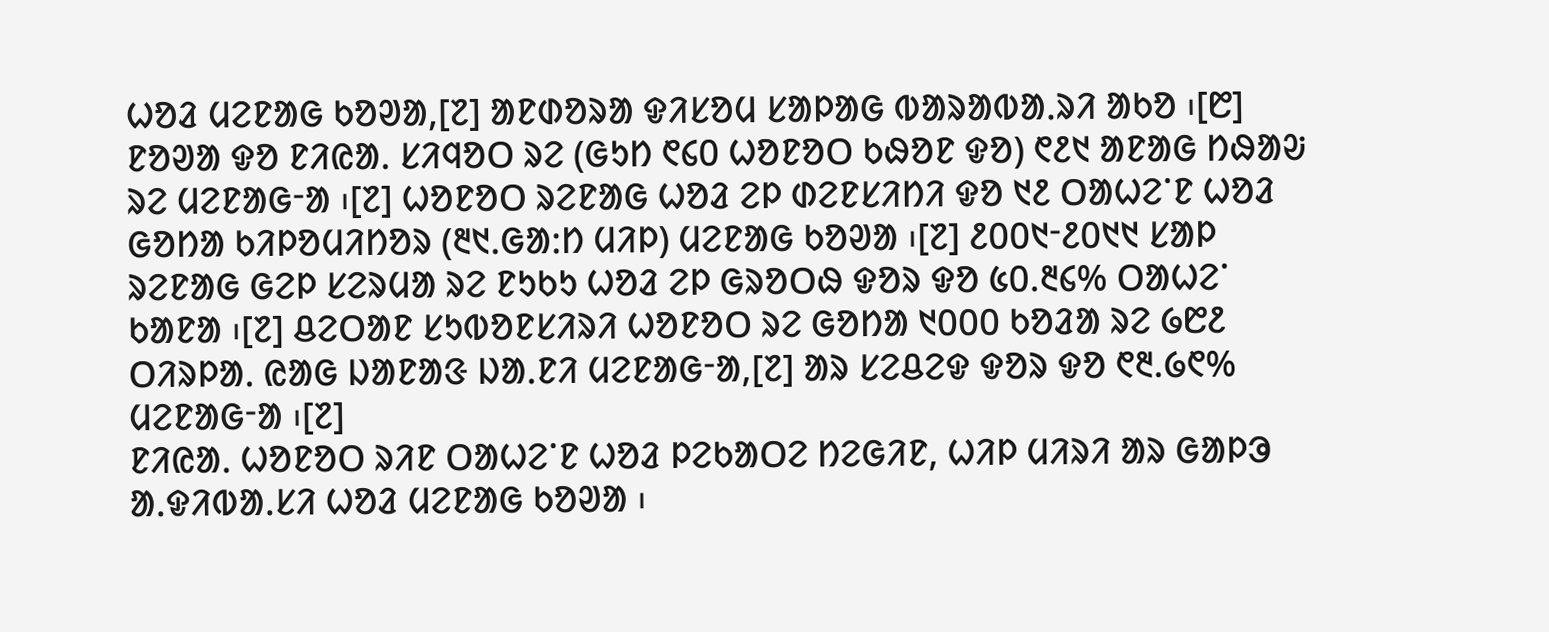ᱦᱚᱲ ᱢᱮᱱᱟᱜ ᱠᱚᱣᱟ,[᱗] ᱟᱱᱰᱚᱨᱟ ᱫᱤᱥᱚᱢ ᱥᱟᱞᱟᱜ ᱵᱟᱨᱟᱵᱟᱹᱨᱤ ᱟᱠᱚ ᱾[᱘] ᱱᱚᱣᱟ ᱫᱚ ᱱᱤᱭᱟᱹ ᱥᱤᱧᱚᱛ ᱨᱮ (ᱜᱩᱴ ᱖᱔᱐ ᱦᱚᱱᱚᱛ ᱠᱷᱚᱱ ᱫᱚ) ᱖᱒᱑ ᱟᱱᱟᱜ ᱴᱷᱟᱶ ᱨᱮ ᱢᱮᱱᱟᱜᱼᱟ ᱾[᱗] ᱦᱚᱱᱚᱛ ᱨᱮᱱᱟᱜ ᱦᱚᱲ ᱮᱞ ᱰᱮᱱᱥᱤᱴᱤ ᱫᱚ ᱑᱒ ᱛᱟᱦᱮᱸᱱ ᱦᱚᱲ ᱜᱚᱴᱟ ᱠᱤᱞᱚᱢᱤᱴᱚᱨ (᱓᱑ᱹᱜᱟᱺᱴ ᱢᱤᱞ) ᱢᱮᱱᱟᱜ ᱠᱚᱣᱟ ᱾[᱗] ᱒᱐᱐᱑ᱼ᱒᱐᱑᱑ ᱥᱟᱞ ᱨᱮᱱᱟᱜ ᱜᱮᱞ ᱥᱮᱨᱢᱟ ᱨᱮ ᱱᱩᱠᱩ ᱦᱚᱲ ᱮᱞ ᱜᱨᱚᱛᱷ ᱫᱚᱨ ᱫᱚ ᱕᱐.᱓᱔% ᱛᱟᱦᱮᱸ ᱠᱟᱱᱟ ᱾[᱗] ᱪᱮᱛᱟᱱ ᱥᱩᱵᱚᱱᱥᱤᱨᱤ ᱦᱚᱱᱚᱛ ᱨᱮ ᱜᱚᱴᱟ ᱑᱐᱐᱐ ᱠᱚᱲᱟ ᱨᱮ ᱙᱘᱒ ᱛᱤᱨᱞᱟᱹ ᱭᱟᱜ ᱡᱟᱱᱟᱝ ᱡᱟᱹᱱᱤ ᱢᱮᱱᱟᱜᱼᱟ,[᱗] ᱟᱨ ᱥᱮᱪᱮᱫ ᱫᱚᱨ ᱫᱚ ᱖᱓.᱙᱖% ᱢᱮᱱᱟᱜᱼᱟ ᱾[᱗]
ᱱᱤᱭᱟᱹ ᱦᱚᱱᱚᱛ ᱨᱤᱱ ᱛᱟᱦᱮᱸᱱ ᱦᱚᱲ ᱞᱮᱠᱟᱛᱮ ᱴᱮᱜᱤᱱ, ᱦᱤᱞ ᱢᱤᱨᱤ ᱟᱨ ᱜᱟᱞᱳ ᱟᱹᱫᱤᱵᱟᱹᱥᱤ ᱦᱚᱲ ᱢᱮᱱᱟᱜ ᱠᱚᱣᱟ ᱾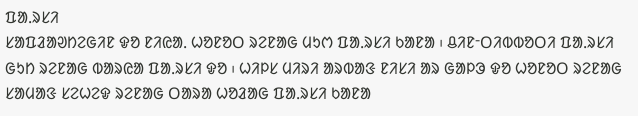ᱯᱟᱹᱨᱥᱤ
ᱥᱟᱯᱲᱟᱣᱴᱮᱜᱤᱱ ᱫᱚ ᱱᱤᱭᱟᱹ ᱦᱚᱱᱚᱛ ᱨᱮᱱᱟᱜ ᱢᱩᱬ ᱯᱟᱹᱨᱥᱤ ᱠᱟᱱᱟ ᱾ ᱪᱤᱱᱼᱛᱤᱵᱵᱚᱛᱤ ᱯᱟᱹᱨᱥᱤ ᱜᱩᱴ ᱨᱮᱱᱟᱜ ᱵᱟᱨᱭᱟ ᱯᱟᱹᱨᱥᱤ ᱫᱚ ᱾ ᱦᱤᱞᱥ ᱢᱤᱨᱤ ᱟᱨᱵᱟᱝ ᱱᱤᱥᱤ ᱟᱨ ᱜᱟᱞᱳ ᱫᱚ ᱦᱚᱱᱚᱛ ᱨᱮᱱᱟᱜ ᱥᱟᱢᱟᱝ ᱥᱮᱦᱮᱫ ᱨᱮᱱᱟᱜ ᱛᱟᱨᱟ ᱦᱚᱲᱟᱜ ᱯᱟᱹᱨᱥᱤ ᱠᱟᱱᱟ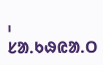᱾
ᱥᱟᱹᱠᱷᱭᱟᱹᱛ